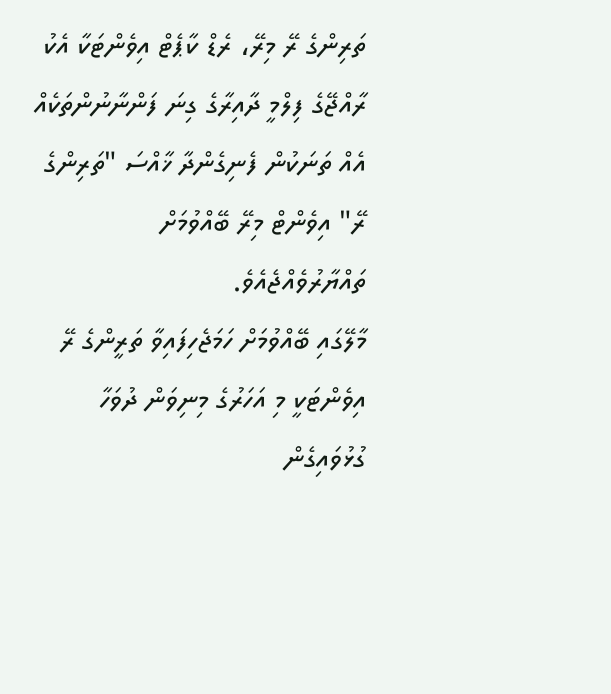ތަރިންގެ ރޭ މިރޭ، ރެޑް ކާޕެޓް އިވެންޓަކާ އެކު
ރާއްޖޭގެ ފިލްމީ ދާއިރާގެ ގިނަ ފަންނާނުންތަކެއް އެއް ތަނަކުން ފެނިގެންދާ ޚާއްސަ "ތަރިންގެ ރޭ" އިވެންޓް މިރޭ ބޭއްވުމަށް ތައްޔާރުވެއްޖެއެވެ.
މާލޭގައި ބޭއްވުމަށް ހަމަޖެހިފައިވާ ތަރީންގެ ރޭ އިވެންޓަކީ މި އަހަރުގެ މިނިވަން ދުވަހާ ގުޅުވައިގެން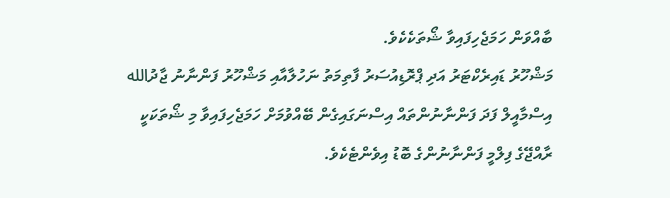ބާއްވަން ހަމަޖެހިފައިވާ ޝޯތަކެކެވެ.
މަޝްހޫރު ޑައިރެކްޓަރު އަދި ޕްރޮޑިއުސަރު ފާތިމަތު ނަހުލާއާއި މަޝްހޫރު ފަންނާނު ޖާދުالله އިސްމާއީލް ފަދަ ފަންނާނުންތައް އިސްނަގައިގެން ބޭއްވުމަށް ހަމަޖެހިފައިވާ މި ޝޯތަކަކީ ރާއްޖޭގެ ފިލްމީ ފަންނާނުންގެ ބޮޑު އިވެންޓެކެވެ.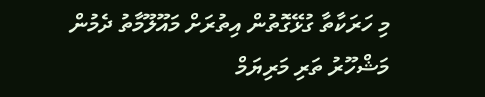މި ހަރަކާތާ ގުޅޭގޮތުން އިތުރަށް މައޫލޫމާތު ދެމުން މަޝްހޫރު ތަރި މަރިޔަމް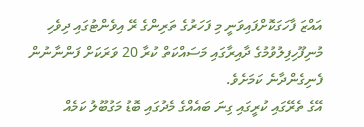އައްޒަ ފާހަގަކޮށްފައިވަނީ މި ފަހަރުގެ ތަރިންގެ ރޭ އިވެންޓުގައި ދިވެހި މުނިފޫހިފިލުވުމުގެ ދާއިރާގައި މަސައްކަތް ކުރާ 20 ވަރަކަށް ފަންނާނުން ފެނިގެންދާނެ ކަމަށެވެ.
އޭގެ ތެރޭގައި ކުރީގައި ގިނަ ބައެއްގެ މެދުގައި ބޮޑު މަގުބޫލު ކަމެއް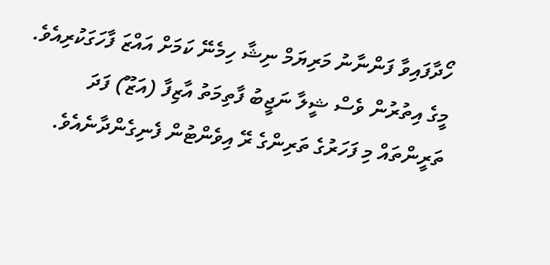ހޯދާފައިވާ ފަންނާނު މަރިޔަމް ނިޝާ ހިމެނޭ ކަމަށް އައްޒަ ފާހަގަކުރިއެވެ. މީގެ އިތުރުން ވެސް ޝީލާ ނަޖީބު ފާތިމަތު އާޒިފާ (އަޒޫ) ފަދަ ތަރީންތައް މި ފަހަރުގެ ތަރިންގެ ރޭ އިވެންޓުން ފެނިގެންދާނެއެވެ.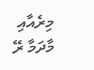މިރެއާއި މާދަމާ ރޭ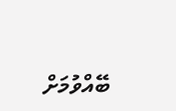ބޭއްވުމަށް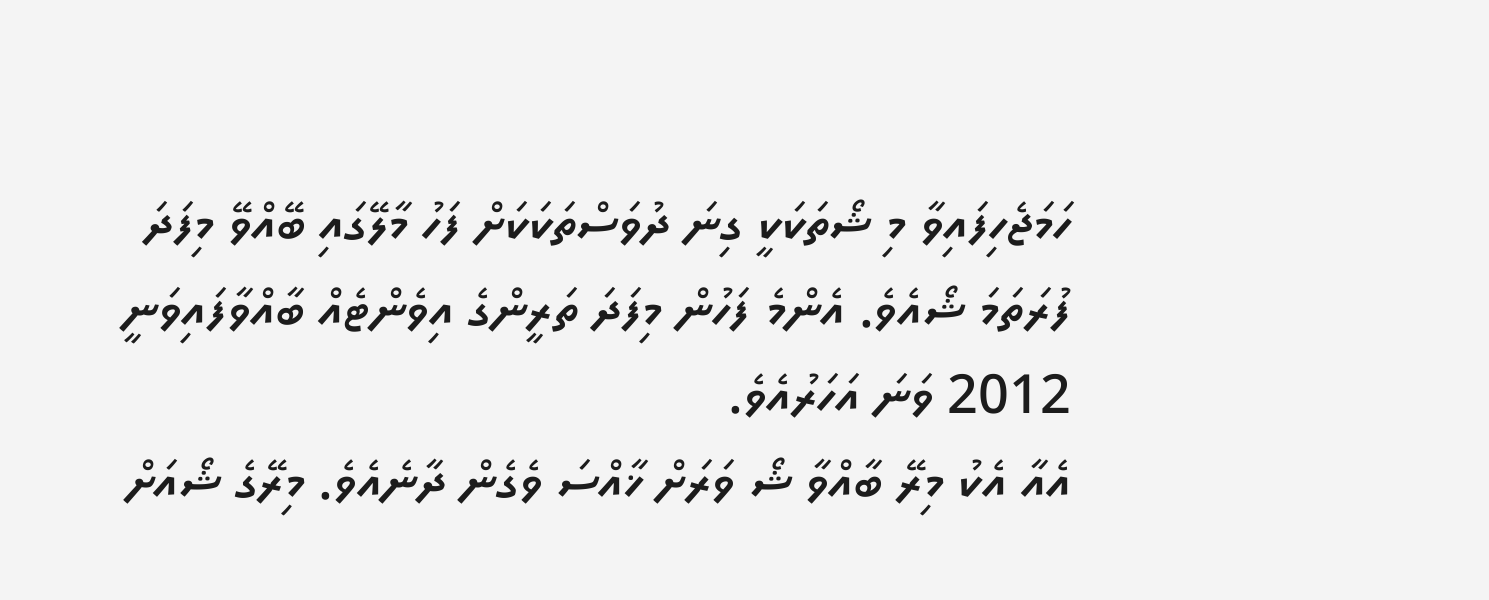ހަމަޖެހިފައިވާ މި ޝޯތަކަކީ ގިނަ ދުވަސްތަކަކަށް ފަހު މާލޭގައި ބޭއްވޭ މިފަދަ ފުރަތަމަ ޝޯއެވެ. އެންމެ ފަހުން މިފަދަ ތަރީންގެ އިވެންޓެއް ބާއްވާފައިވަނީ 2012 ވަނަ އަހަރުއެވެ.
އެއާ އެކު މިރޭ ބާއްވާ ޝޯ ވަރަށް ޚާއްސަ ވެގެން ދާނެއެވެ. މިރޭގެ ޝޯއަށް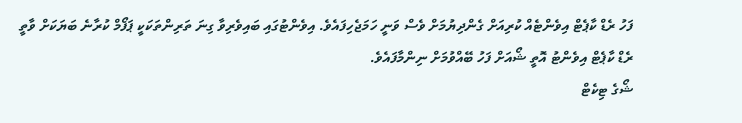ފަހު ރެޑް ކާޕެޓް އިވެންޓެއް ކުރިއަށް ގެންދިޔުމަށް ވެސް ވަނީ ހަމަޖެހިފައެވެ. އިވެންޓުގައި ބައިވެރިވާ ގިނަ ތަރިންތަކަކީ ޕަފޯމް ކުރާނެ ބަޔަކަށް ވާތީ ރެޑް ކާޕެޓް އިވެންޓު އޮތީ ޝޯއަށް ފަހު ބޭއްވުމަށް ނިންމާފައެވެ.
ޝޯގެ ޓިކެޓް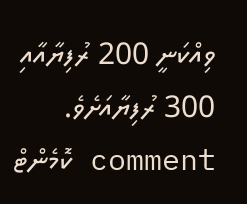ވިއްކަނީ 200 ރުފިޔާއާއި 300 ރުފިޔާއަށެވެ.
comment ކޮމެންޓް